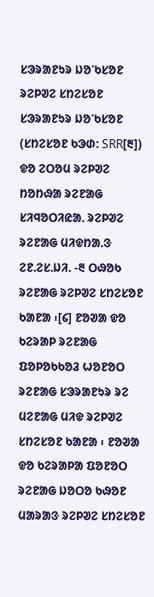ᱥᱳᱨᱟᱱᱩᱨ ᱡᱚᱸᱠᱥᱚᱱ ᱨᱮᱞᱣᱮ ᱥᱴᱮᱥᱚᱱ
ᱥᱳᱨᱟᱱᱩᱨ ᱡᱚᱸᱠᱥᱚᱱ (ᱥᱴᱮᱥᱚᱱ ᱠᱳᱰ: SRR[᱓]) ᱫᱚ ᱮᱛᱚᱢ ᱨᱮᱞᱣᱮ ᱴᱚᱴᱷᱟ ᱨᱮᱱᱟᱜ ᱥᱤᱧᱚᱛᱤᱭᱟᱹ ᱨᱮᱞᱣᱮ ᱨᱮᱱᱟᱜ ᱢᱤᱫᱴᱟᱹᱝ ᱮᱱ.ᱮᱥ.ᱡᱤ. -᱓ ᱛᱷᱚᱠ ᱨᱮᱱᱟᱜ ᱨᱮᱞᱣᱮ ᱥᱴᱮᱥᱚᱱ ᱠᱟᱱᱟ ᱾[᱔] ᱱᱚᱣᱟ ᱫᱚ ᱠᱮᱨᱟᱞ ᱨᱮᱱᱟᱜ ᱯᱚᱞᱚᱠᱠᱚᱲ ᱦᱚᱱᱚᱛ ᱨᱮᱱᱟᱜ ᱥᱳᱨᱟᱱᱩᱨ ᱨᱮ ᱢᱮᱱᱟᱜ ᱢᱤᱫ ᱨᱮᱞᱣᱮ ᱥᱴᱮᱥᱚᱱ ᱠᱟᱱᱟ ᱾ ᱱᱚᱣᱟ ᱫᱚ ᱠᱮᱨᱟᱞᱟ ᱯᱚᱱᱚᱛ ᱨᱮᱱᱟᱜ ᱡᱚᱛᱚ ᱠᱷᱚᱱ ᱢᱟᱨᱟᱝ ᱨᱮᱞᱣᱮ ᱥᱴᱮᱥᱚᱱ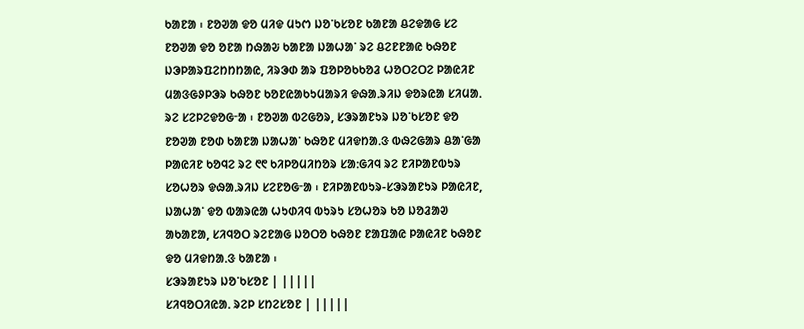ᱠᱟᱱᱟ ᱾ ᱱᱚᱣᱟ ᱫᱚ ᱢᱤᱫ ᱢᱩᱬ ᱡᱚᱸᱠᱥᱚᱱ ᱠᱟᱱᱟ ᱪᱮᱫᱟᱜ ᱥᱮ ᱱᱚᱣᱟ ᱫᱚ ᱚᱱᱟ ᱴᱷᱟᱶ ᱠᱟᱱᱟ ᱡᱟᱦᱟᱸ ᱨᱮ ᱪᱮᱱᱱᱟᱭ ᱠᱷᱚᱱ ᱡᱳᱞᱟᱨᱯᱮᱴᱴᱴᱟᱭ, ᱤᱨᱳᱰ ᱟᱨ ᱯᱚᱞᱚᱠᱠᱚᱲ ᱦᱚᱛᱮᱛᱮ ᱞᱟᱭᱤᱱ ᱢᱟᱝᱜᱽᱞᱳᱨ ᱠᱷᱚᱱ ᱠᱚᱱᱭᱟᱠᱩᱢᱟᱨᱤ ᱫᱷᱟᱹᱨᱤᱡ ᱫᱚᱨᱭᱟ ᱥᱤᱢᱟᱹ ᱨᱮ ᱥᱮᱞᱮᱫᱚᱜᱼᱟ ᱾ ᱱᱚᱣᱟ ᱵᱮᱜᱚᱨ, ᱥᱳᱨᱟᱱᱩᱨ ᱡᱚᱸᱠᱥᱚᱱ ᱫᱚ ᱱᱚᱣᱟ ᱱᱚᱰ ᱠᱟᱱᱟ ᱡᱟᱦᱟᱸ ᱠᱷᱚᱱ ᱢᱤᱫᱴᱟᱹᱝ ᱵᱷᱮᱜᱟᱨ ᱪᱟᱸᱜᱟ ᱞᱟᱭᱤᱱ ᱠᱚᱧᱮ ᱨᱮ ᱖᱖ ᱠᱤᱞᱚᱢᱤᱴᱚᱨ ᱥᱟᱺᱜᱤᱧ ᱨᱮ ᱱᱤᱞᱟᱱᱵᱩᱨ ᱥᱚᱦᱚᱨ ᱫᱷᱟᱹᱨᱤᱡ ᱥᱮᱱᱚᱜᱼᱟ ᱾ ᱱᱤᱞᱟᱱᱵᱩᱨ-ᱥᱳᱨᱟᱱᱩᱨ ᱞᱟᱭᱤᱱ, ᱡᱟᱦᱟᱸ ᱫᱚ ᱵᱟᱨᱭᱟ ᱦᱩᱰᱤᱧ ᱵᱩᱨᱩ ᱥᱚᱦᱚᱨ ᱠᱚ ᱡᱚᱲᱟᱣ ᱟᱠᱟᱱᱟ, ᱥᱤᱧᱚᱛ ᱨᱮᱱᱟᱜ ᱡᱚᱛᱚ ᱠᱷᱚᱱ ᱱᱟᱯᱟᱭ ᱞᱟᱭᱤᱱ ᱠᱷᱚᱱ ᱫᱚ ᱢᱤᱫᱴᱟᱹᱝ ᱠᱟᱱᱟ ᱾
ᱥᱳᱨᱟᱱᱩᱨ ᱡᱚᱸᱠᱥᱚᱱ | |||||
ᱥᱤᱧᱚᱛᱤᱭᱟᱹ ᱨᱮᱞ ᱥᱴᱮᱥᱚᱱ | |||||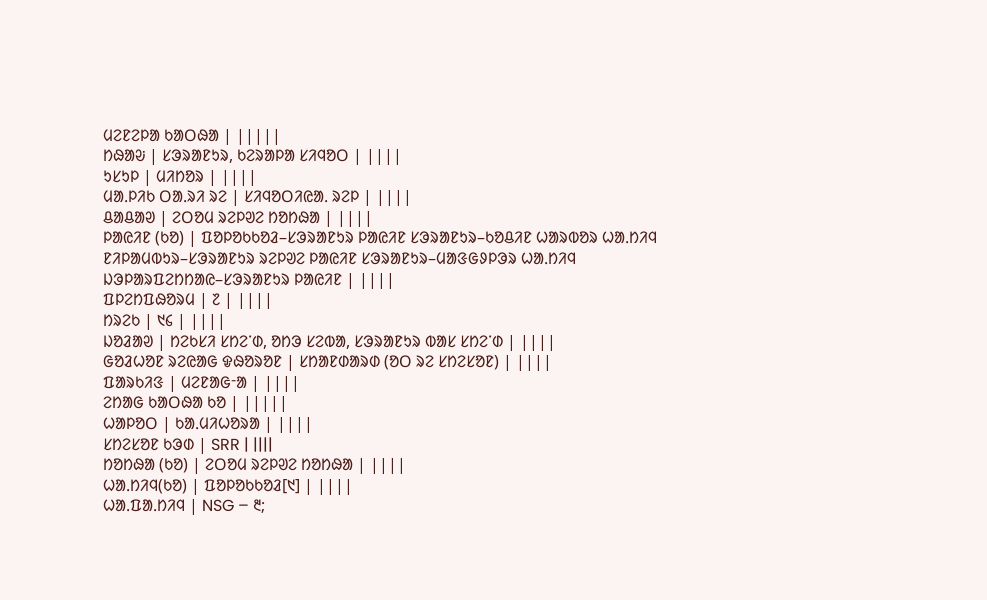ᱢᱮᱱᱮᱞᱟ ᱠᱟᱛᱷᱟ | |||||
ᱴᱷᱟᱶ | ᱥᱳᱨᱟᱱᱩᱨ, ᱠᱮᱨᱟᱞᱟ ᱥᱤᱧᱚᱛ | ||||
ᱩᱥᱩᱞ | ᱢᱤᱴᱚᱨ | ||||
ᱢᱟᱹᱞᱤᱠ ᱛᱟᱹᱨᱤ ᱨᱮ | ᱥᱤᱧᱚᱛᱤᱭᱟᱹ ᱨᱮᱞ | ||||
ᱪᱟᱪᱟᱣ | ᱮᱛᱚᱢ ᱨᱮᱞᱣᱮ ᱴᱚᱴᱷᱟ | ||||
ᱞᱟᱭᱤᱱ (ᱠᱚ) | ᱯᱚᱞᱚᱠᱠᱚᱲ–ᱥᱳᱨᱟᱱᱩᱨ ᱞᱟᱭᱤᱱ ᱥᱳᱨᱟᱱᱩᱨ–ᱠᱚᱪᱤᱱ ᱦᱟᱨᱵᱚᱨ ᱦᱟᱹᱴᱤᱧ ᱱᱤᱞᱟᱢᱵᱩᱨ–ᱥᱳᱨᱟᱱᱩᱨ ᱨᱮᱞᱣᱮ ᱞᱟᱭᱤᱱ ᱥᱳᱨᱟᱱᱩᱨ–ᱢᱟᱝᱜᱽᱞᱳᱨ ᱦᱟᱹᱴᱤᱧ ᱡᱳᱞᱟᱨᱯᱮᱴᱴᱟᱭ–ᱥᱳᱨᱟᱱᱩᱨ ᱞᱟᱭᱤᱱ | ||||
ᱯᱞᱮᱴᱯᱷᱚᱨᱢ | ᱗ | ||||
ᱴᱨᱮᱠ | ᱑᱔ | ||||
ᱡᱚᱲᱟᱣ | ᱴᱮᱠᱥᱤ ᱥᱴᱮᱸᱰ, ᱚᱴᱳ ᱥᱮᱵᱟ, ᱥᱳᱨᱟᱱᱩᱨ ᱵᱟᱥ ᱥᱴᱮᱸᱰ | ||||
ᱜᱚᱲᱦᱚᱱ ᱨᱮᱭᱟᱜ ᱫᱷᱚᱨᱚᱱ | ᱥᱴᱟᱱᱰᱟᱨᱰ (ᱚᱛ ᱨᱮ ᱥᱴᱮᱥᱚᱱ) | ||||
ᱯᱟᱨᱠᱤᱝ | ᱢᱮᱱᱟᱜᱼᱟ | ||||
ᱮᱴᱟᱜ ᱠᱟᱛᱷᱟ ᱠᱚ | |||||
ᱦᱟᱞᱚᱛ | ᱠᱟᱹᱢᱤᱦᱚᱨᱟ | ||||
ᱥᱴᱮᱥᱚᱱ ᱠᱳᱰ | SRR | ||||
ᱴᱚᱴᱷᱟ (ᱠᱚ) | ᱮᱛᱚᱢ ᱨᱮᱞᱣᱮ ᱴᱚᱴᱷᱟ | ||||
ᱦᱟᱹᱴᱤᱧ(ᱠᱚ) | ᱯᱚᱞᱚᱠᱠᱚᱲ[᱑] | ||||
ᱦᱟᱹᱯᱟᱹᱴᱤᱧ | NSG – ᱓;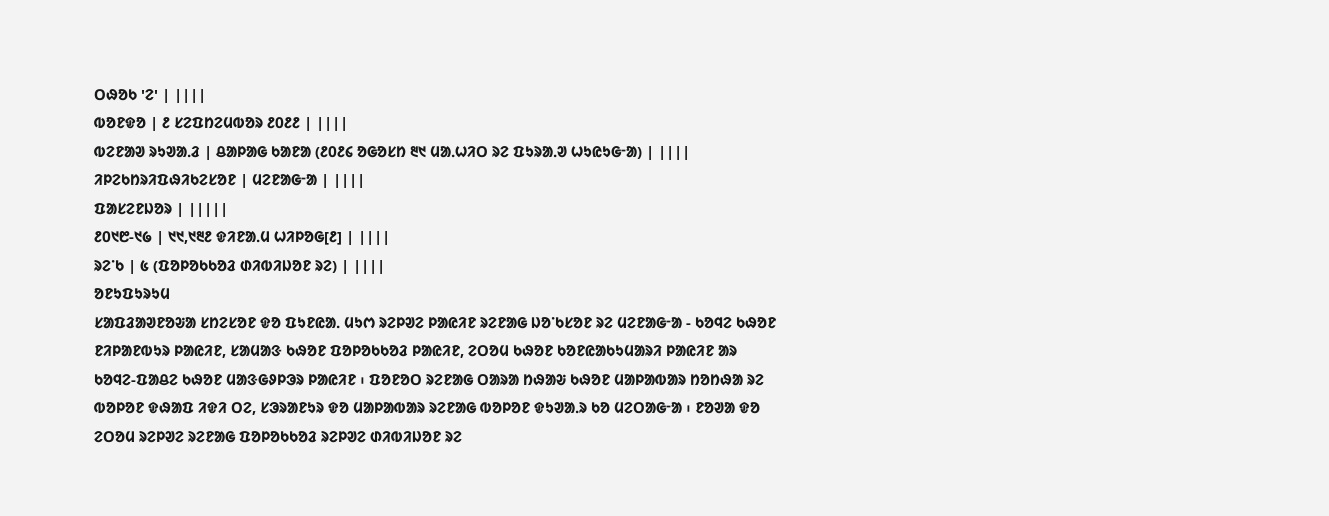ᱛᱷᱚᱠ 'ᱮ' | ||||
ᱵᱚᱱᱫᱚ | ᱒ ᱥᱮᱯᱴᱮᱢᱵᱚᱨ ᱒᱐᱒᱒ | ||||
ᱵᱮᱱᱟᱣ ᱨᱩᱣᱟᱹᱲ | ᱪᱟᱞᱟᱜ ᱠᱟᱱᱟ (᱒᱐᱒᱔ ᱚᱜᱚᱥᱴ ᱓᱑ ᱢᱟᱹᱦᱤᱛ ᱨᱮ ᱯᱩᱨᱟᱹᱣ ᱦᱩᱭᱩᱜᱼᱟ) | ||||
ᱤᱞᱮᱠᱴᱨᱤᱯᱷᱤᱠᱮᱥᱚᱱ | ᱢᱮᱱᱟᱜᱼᱟ | ||||
ᱯᱟᱥᱮᱱᱡᱚᱨ | |||||
᱒᱐᱑᱘-᱑᱙ | ᱑᱑,᱑᱓᱒ ᱫᱤᱱᱟᱹᱢ ᱦᱤᱞᱚᱜ[᱒] | ||||
ᱨᱮᱸᱠ | ᱕ (ᱯᱚᱞᱚᱠᱠᱚᱲ ᱰᱤᱵᱤᱡᱚᱱ ᱨᱮ) | ||||
ᱚᱱᱩᱯᱩᱨᱩᱢ
ᱥᱟᱯᱲᱟᱣᱱᱚᱶᱟ ᱥᱴᱮᱥᱚᱱ ᱫᱚ ᱯᱩᱱᱭᱟᱹ ᱢᱩᱬ ᱨᱮᱞᱣᱮ ᱞᱟᱭᱤᱱ ᱨᱮᱱᱟᱜ ᱡᱚᱸᱠᱥᱚᱱ ᱨᱮ ᱢᱮᱱᱟᱜᱼᱟ - ᱠᱚᱧᱮ ᱠᱷᱚᱱ ᱱᱤᱞᱟᱱᱵᱩᱨ ᱞᱟᱭᱤᱱ, ᱥᱟᱢᱟᱝ ᱠᱷᱚᱱ ᱯᱚᱞᱚᱠᱠᱚᱲ ᱞᱟᱭᱤᱱ, ᱮᱛᱚᱢ ᱠᱷᱚᱱ ᱠᱚᱱᱭᱟᱠᱩᱢᱟᱨᱤ ᱞᱟᱭᱤᱱ ᱟᱨ ᱠᱚᱧᱮ-ᱯᱟᱪᱮ ᱠᱷᱚᱱ ᱢᱟᱝᱜᱽᱞᱳᱨ ᱞᱟᱭᱤᱱ ᱾ ᱯᱚᱱᱚᱛ ᱨᱮᱱᱟᱜ ᱛᱟᱨᱟ ᱴᱷᱟᱶ ᱠᱷᱚᱱ ᱢᱟᱞᱟᱵᱟᱨ ᱴᱚᱴᱷᱟ ᱨᱮ ᱵᱚᱞᱚᱱ ᱫᱷᱟᱯ ᱤᱫᱤ ᱛᱮ, ᱥᱳᱨᱟᱱᱩᱨ ᱫᱚ ᱢᱟᱞᱟᱵᱟᱨ ᱨᱮᱱᱟᱜ ᱵᱚᱞᱚᱱ ᱫᱩᱣᱟᱹᱨ ᱠᱚ ᱢᱮᱛᱟᱜᱼᱟ ᱾ ᱱᱚᱣᱟ ᱫᱚ ᱮᱛᱚᱢ ᱨᱮᱞᱣᱮ ᱨᱮᱱᱟᱜ ᱯᱚᱞᱚᱠᱠᱚᱲ ᱨᱮᱞᱣᱮ ᱰᱤᱵᱤᱡᱚᱱ ᱨᱮ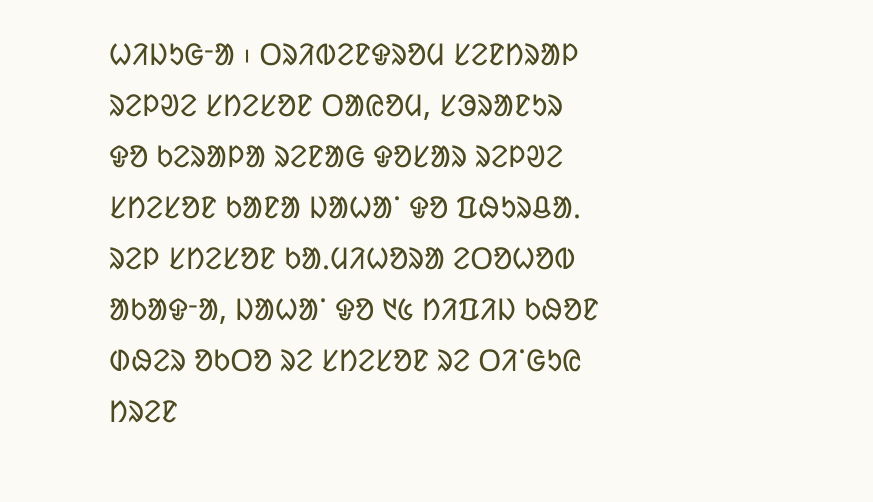ᱦᱤᱡᱩᱜᱼᱟ ᱾ ᱛᱨᱤᱵᱮᱱᱫᱨᱚᱢ ᱥᱮᱱᱴᱨᱟᱞ ᱨᱮᱞᱣᱮ ᱥᱴᱮᱥᱚᱱ ᱛᱟᱭᱚᱢ, ᱥᱳᱨᱟᱱᱩᱨ ᱫᱚ ᱠᱮᱨᱟᱞᱟ ᱨᱮᱱᱟᱜ ᱫᱚᱥᱟᱨ ᱨᱮᱞᱣᱮ ᱥᱴᱮᱥᱚᱱ ᱠᱟᱱᱟ ᱡᱟᱦᱟᱸ ᱫᱚ ᱯᱷᱩᱨᱪᱟᱹ ᱨᱮᱞ ᱥᱴᱮᱥᱚᱱ ᱠᱟᱹᱢᱤᱦᱚᱨᱟ ᱮᱛᱚᱦᱚᱵ ᱟᱠᱟᱫᱼᱟ, ᱡᱟᱦᱟᱸ ᱫᱚ ᱑᱕ ᱴᱤᱯᱤᱡ ᱠᱷᱚᱱ ᱰᱷᱮᱨ ᱚᱠᱛᱚ ᱨᱮ ᱥᱴᱮᱥᱚᱱ ᱨᱮ ᱛᱤᱸᱜᱩᱭ ᱴᱨᱮᱱ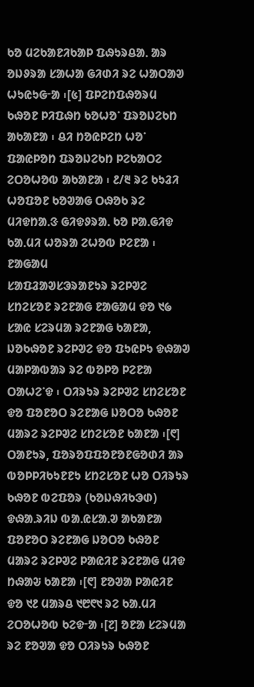ᱠᱚ ᱢᱮᱠᱟᱱᱤᱠᱟᱞ ᱯᱷᱩᱨᱪᱟᱹ ᱟᱨ ᱚᱡᱽᱨᱟ ᱥᱟᱦᱟ ᱜᱤᱰᱤ ᱨᱮ ᱦᱟᱛᱟᱣ ᱦᱩᱭᱩᱜᱼᱟ ᱾[᱕] ᱯᱞᱮᱴᱯᱷᱚᱨᱢ ᱠᱷᱚᱱ ᱞᱤᱯᱷᱴ ᱠᱚᱦᱚᱸ ᱯᱨᱚᱡᱮᱠᱴ ᱟᱠᱟᱱᱟ ᱾ ᱪᱤ ᱴᱚᱭᱞᱮᱴ ᱦᱚᱸ ᱯᱟᱭᱞᱚᱴ ᱯᱨᱚᱡᱮᱠᱴ ᱞᱮᱠᱟᱛᱮ ᱮᱛᱚᱦᱚᱵ ᱟᱠᱟᱱᱟ ᱾ ᱒/᱓ ᱨᱮ ᱠᱩᱲᱤ ᱦᱚᱯᱚᱱ ᱠᱚᱣᱟᱜ ᱛᱷᱚᱠ ᱨᱮ ᱢᱤᱫᱴᱟᱹᱝ ᱜᱤᱫᱽᱨᱟᱹ ᱠᱚ ᱞᱟᱹᱜᱤᱫ ᱠᱟᱹᱢᱤ ᱦᱚᱨᱟ ᱮᱦᱚᱵ ᱞᱮᱱᱟ ᱾
ᱱᱟᱜᱟᱢ
ᱥᱟᱯᱲᱟᱣᱥᱳᱨᱟᱱᱩᱨ ᱨᱮᱞᱣᱮ ᱥᱴᱮᱥᱚᱱ ᱨᱮᱱᱟᱜ ᱱᱟᱜᱟᱢ ᱫᱚ ᱑᱙ ᱥᱟᱭ ᱥᱮᱨᱢᱟ ᱨᱮᱱᱟᱜ ᱠᱟᱱᱟ, ᱡᱚᱠᱷᱚᱱ ᱨᱮᱞᱣᱮ ᱫᱚ ᱯᱩᱭᱞᱩ ᱫᱷᱟᱣ ᱢᱟᱞᱟᱵᱟᱨ ᱨᱮ ᱵᱚᱞᱚ ᱞᱮᱱᱟ ᱛᱟᱦᱮᱸᱫ ᱾ ᱛᱤᱨᱩᱨ ᱨᱮᱞᱣᱮ ᱥᱴᱮᱥᱚᱱ ᱫᱚ ᱯᱚᱱᱚᱛ ᱨᱮᱱᱟᱜ ᱡᱚᱛᱚ ᱠᱷᱚᱱ ᱢᱟᱨᱮ ᱨᱮᱞᱣᱮ ᱥᱴᱮᱥᱚᱱ ᱠᱟᱱᱟ ᱾[᱖] ᱛᱟᱱᱩᱨ, ᱯᱚᱨᱚᱯᱯᱚᱱᱚᱱᱜᱚᱰᱤ ᱟᱨ ᱵᱚᱞᱞᱤᱠᱩᱱᱱᱩ ᱥᱴᱮᱥᱚᱱ ᱦᱚ ᱛᱤᱨᱩᱨ ᱠᱷᱚᱱ ᱵᱮᱯᱚᱨ (ᱠᱚᱡᱷᱤᱠᱳᱰ) ᱫᱷᱟᱹᱨᱤᱡ ᱵᱟᱹᱭᱥᱟᱹᱣ ᱟᱠᱟᱱᱟ ᱯᱚᱱᱚᱛ ᱨᱮᱱᱟᱜ ᱡᱚᱛᱚ ᱠᱷᱚᱱ ᱢᱟᱨᱮ ᱨᱮᱞᱣᱮ ᱞᱟᱭᱤᱱ ᱨᱮᱱᱟᱜ ᱢᱤᱫ ᱴᱷᱟᱶ ᱠᱟᱱᱟ ᱾[᱖] ᱱᱚᱣᱟ ᱞᱟᱭᱤᱱ ᱫᱚ ᱑᱒ ᱢᱟᱨᱪ ᱑᱘᱖᱑ ᱨᱮ ᱠᱟᱹᱢᱤ ᱮᱛᱚᱦᱚᱵ ᱠᱮᱫᱼᱟ ᱾[᱗] ᱚᱱᱟ ᱥᱮᱨᱢᱟ ᱨᱮ ᱱᱚᱣᱟ ᱫᱚ ᱛᱤᱨᱩᱨ ᱠᱷᱚᱱ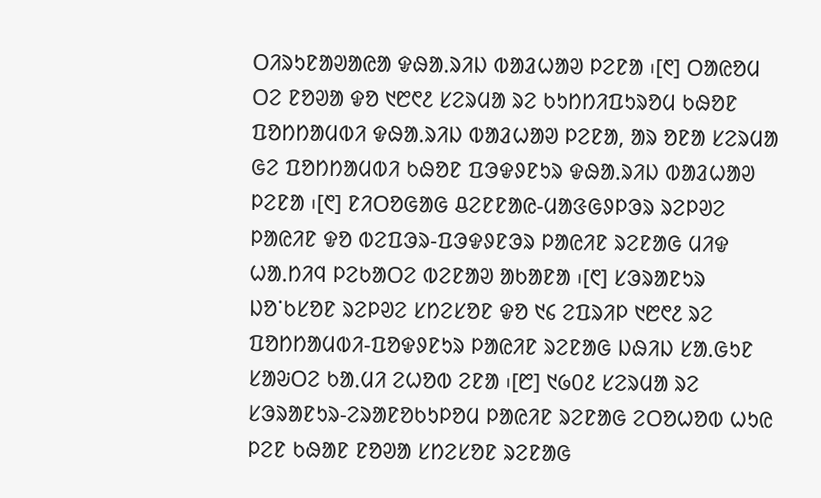ᱛᱤᱨᱩᱱᱟᱣᱟᱭᱟ ᱫᱷᱟᱹᱨᱤᱡ ᱵᱟᱲᱦᱟᱣ ᱞᱮᱱᱟ ᱾[᱖] ᱛᱟᱭᱚᱢ ᱛᱮ ᱱᱚᱣᱟ ᱫᱚ ᱑᱘᱖᱒ ᱥᱮᱨᱢᱟ ᱨᱮ ᱠᱩᱴᱴᱤᱯᱩᱨᱚᱢ ᱠᱷᱚᱱ ᱯᱚᱴᱴᱟᱢᱵᱤ ᱫᱷᱟᱹᱨᱤᱡ ᱵᱟᱲᱦᱟᱣ ᱞᱮᱱᱟ, ᱟᱨ ᱚᱱᱟ ᱥᱮᱨᱢᱟ ᱜᱮ ᱯᱚᱴᱴᱟᱢᱵᱤ ᱠᱷᱚᱱ ᱯᱳᱫᱽᱱᱩᱨ ᱫᱷᱟᱹᱨᱤᱡ ᱵᱟᱲᱦᱟᱣ ᱞᱮᱱᱟ ᱾[᱖] ᱱᱤᱛᱚᱜᱟᱜ ᱪᱮᱱᱱᱟᱭ-ᱢᱟᱝᱜᱽᱞᱳᱨ ᱨᱮᱞᱣᱮ ᱞᱟᱭᱤᱱ ᱫᱚ ᱵᱮᱯᱳᱨ-ᱯᱳᱫᱽᱱᱳᱨ ᱞᱟᱭᱤᱱ ᱨᱮᱱᱟᱜ ᱢᱤᱫ ᱦᱟᱹᱴᱤᱧ ᱞᱮᱠᱟᱛᱮ ᱵᱮᱱᱟᱣ ᱟᱠᱟᱱᱟ ᱾[᱖] ᱥᱳᱨᱟᱱᱩᱨ ᱡᱚᱸᱠᱥᱚᱱ ᱨᱮᱞᱣᱮ ᱥᱴᱮᱥᱚᱱ ᱫᱚ ᱑᱔ ᱮᱯᱨᱤᱞ ᱑᱘᱖᱒ ᱨᱮ ᱯᱚᱴᱴᱟᱢᱵᱤ-ᱯᱚᱫᱽᱱᱩᱨ ᱞᱟᱭᱤᱱ ᱨᱮᱱᱟᱜ ᱡᱷᱤᱡ ᱥᱟᱹᱜᱩᱱ ᱥᱟᱶᱛᱮ ᱠᱟᱹᱢᱤ ᱮᱦᱚᱵ ᱮᱱᱟ ᱾[᱘] ᱑᱙᱐᱒ ᱥᱮᱨᱢᱟ ᱨᱮ ᱥᱳᱨᱟᱱᱩᱨ-ᱮᱨᱟᱱᱚᱠᱩᱞᱚᱢ ᱞᱟᱭᱤᱱ ᱨᱮᱱᱟᱜ ᱮᱛᱚᱦᱚᱵ ᱦᱩᱭ ᱞᱮᱱ ᱠᱷᱟᱱ ᱱᱚᱣᱟ ᱥᱴᱮᱥᱚᱱ ᱨᱮᱱᱟᱜ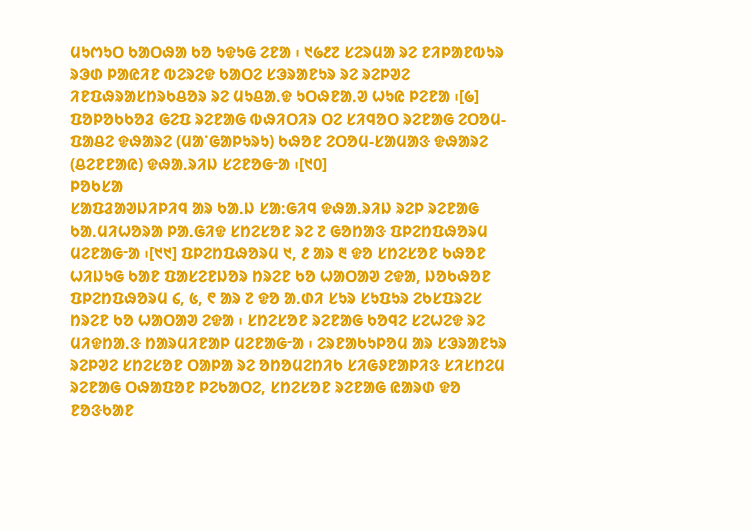ᱢᱩᱬᱩᱛ ᱠᱟᱛᱷᱟ ᱠᱚ ᱩᱫᱩᱜ ᱮᱱᱟ ᱾ ᱑᱙᱒᱗ ᱥᱮᱨᱢᱟ ᱨᱮ ᱱᱤᱞᱟᱱᱵᱩᱨ ᱨᱳᱰ ᱞᱟᱭᱤᱱ ᱵᱮᱨᱮᱫ ᱠᱟᱛᱮ ᱥᱳᱨᱟᱱᱩᱨ ᱨᱮ ᱨᱮᱞᱣᱮ ᱤᱱᱯᱷᱨᱟᱥᱴᱨᱠᱪᱚᱨ ᱨᱮ ᱢᱩᱪᱟᱹᱫ ᱩᱛᱷᱱᱟᱹᱣ ᱦᱩᱭ ᱞᱮᱱᱟ ᱾[᱙] ᱯᱚᱞᱚᱠᱠᱚᱲ ᱜᱮᱯ ᱨᱮᱱᱟᱜ ᱵᱷᱤᱛᱤᱨ ᱛᱮ ᱥᱤᱧᱚᱛ ᱨᱮᱱᱟᱜ ᱮᱛᱚᱢ-ᱯᱟᱪᱮ ᱫᱷᱟᱨᱮ (ᱢᱟᱸᱜᱟᱞᱩᱨᱩ) ᱠᱷᱚᱱ ᱮᱛᱚᱢ-ᱥᱟᱢᱟᱝ ᱫᱷᱟᱨᱮ (ᱪᱮᱱᱱᱟᱭ) ᱫᱷᱟᱹᱨᱤᱡ ᱥᱮᱱᱚᱜᱼᱟ ᱾[᱑᱐]
ᱞᱚᱠᱥᱟ
ᱥᱟᱯᱲᱟᱣᱡᱤᱞᱤᱧ ᱟᱨ ᱠᱟᱹᱡ ᱥᱟᱺᱜᱤᱧ ᱫᱷᱟᱹᱨᱤᱡ ᱨᱮᱞ ᱨᱮᱱᱟᱜ ᱠᱟᱹᱢᱤᱦᱚᱨᱟ ᱞᱟᱹᱜᱤᱫ ᱥᱴᱮᱥᱚᱱ ᱨᱮ ᱗ ᱜᱚᱴᱟᱝ ᱯᱞᱮᱴᱯᱷᱚᱨᱢ ᱢᱮᱱᱟᱜᱼᱟ ᱾[᱑᱑] ᱯᱞᱮᱴᱯᱷᱚᱨᱢ ᱑, ᱒ ᱟᱨ ᱓ ᱫᱚ ᱥᱴᱮᱥᱚᱱ ᱠᱷᱚᱱ ᱦᱤᱡᱩᱜ ᱠᱟᱱ ᱯᱟᱥᱮᱱᱡᱚᱨ ᱴᱨᱮᱱ ᱠᱚ ᱦᱟᱛᱟᱣ ᱮᱫᱟ, ᱡᱚᱠᱷᱚᱱ ᱯᱞᱮᱴᱯᱷᱚᱨᱢ ᱔, ᱕, ᱖ ᱟᱨ ᱗ ᱫᱚ ᱟᱹᱰᱤ ᱥᱩᱨ ᱥᱩᱯᱩᱨ ᱮᱠᱥᱯᱨᱮᱥ ᱴᱨᱮᱱ ᱠᱚ ᱦᱟᱛᱟᱣ ᱮᱫᱟ ᱾ ᱥᱴᱮᱥᱚᱱ ᱨᱮᱱᱟᱜ ᱠᱚᱧᱮ ᱥᱮᱦᱮᱫ ᱨᱮ ᱢᱤᱫᱴᱟᱹᱝ ᱴᱟᱨᱢᱤᱱᱟᱞ ᱢᱮᱱᱟᱜᱼᱟ ᱾ ᱮᱨᱱᱟᱠᱩᱞᱚᱢ ᱟᱨ ᱥᱳᱨᱟᱱᱩᱨ ᱨᱮᱞᱣᱮ ᱥᱴᱮᱥᱚᱱ ᱛᱟᱞᱟ ᱨᱮ ᱚᱴᱚᱢᱮᱴᱤᱠ ᱥᱤᱜᱽᱱᱟᱞᱤᱝ ᱥᱤᱥᱴᱮᱢ ᱨᱮᱱᱟᱜ ᱛᱷᱟᱯᱚᱱ ᱞᱮᱠᱟᱛᱮ, ᱥᱴᱮᱥᱚᱱ ᱨᱮᱱᱟᱜ ᱭᱟᱨᱰ ᱫᱚ ᱱᱚᱝᱠᱟᱱ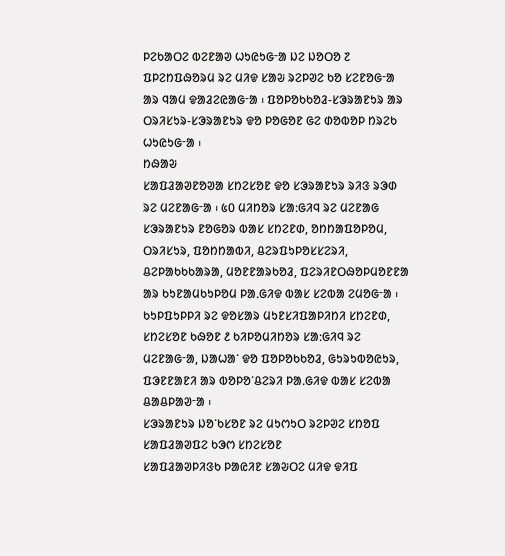ᱞᱮᱠᱟᱛᱮ ᱵᱮᱱᱟᱣ ᱦᱩᱭᱩᱜᱼᱟ ᱡᱮ ᱡᱚᱛᱚ ᱗ ᱯᱞᱮᱴᱯᱷᱚᱨᱢ ᱨᱮ ᱢᱤᱫ ᱥᱟᱶ ᱨᱮᱞᱣᱮ ᱠᱚ ᱥᱮᱱᱚᱜᱼᱟ ᱟᱨ ᱧᱟᱢ ᱫᱟᱲᱮᱭᱟᱜᱼᱟ ᱾ ᱯᱚᱞᱚᱠᱠᱚᱲ-ᱥᱳᱨᱟᱱᱩᱨ ᱟᱨ ᱛᱨᱤᱥᱩᱨ-ᱥᱳᱨᱟᱱᱩᱨ ᱫᱚ ᱞᱚᱜᱚᱱ ᱜᱮ ᱰᱚᱵᱚᱞ ᱴᱨᱮᱠ ᱦᱩᱭᱩᱜᱼᱟ ᱾
ᱴᱷᱟᱶ
ᱥᱟᱯᱲᱟᱣᱱᱚᱣᱟ ᱥᱴᱮᱥᱚᱱ ᱫᱚ ᱥᱳᱨᱟᱱᱩᱨ ᱨᱤᱝ ᱨᱳᱰ ᱨᱮ ᱢᱮᱱᱟᱜᱼᱟ ᱾ ᱕᱐ ᱢᱤᱴᱚᱨ ᱥᱟᱺᱜᱤᱧ ᱨᱮ ᱢᱮᱱᱟᱜ ᱥᱳᱨᱟᱱᱩᱨ ᱱᱚᱜᱚᱨ ᱵᱟᱥ ᱥᱴᱮᱱᱰ, ᱚᱴᱴᱟᱯᱚᱞᱚᱢ, ᱛᱨᱤᱥᱩᱨ, ᱯᱚᱴᱴᱟᱵᱤ, ᱪᱮᱨᱯᱩᱞᱚᱥᱥᱮᱨᱤ, ᱪᱮᱞᱟᱠᱠᱠᱟᱨᱟ, ᱢᱚᱱᱱᱟᱨᱠᱚᱲ, ᱯᱮᱨᱤᱱᱛᱷᱚᱞᱢᱚᱱᱱᱟ ᱟᱨ ᱠᱩᱱᱟᱢᱠᱩᱞᱚᱢ ᱞᱟᱹᱜᱤᱫ ᱵᱟᱥ ᱥᱮᱵᱟ ᱮᱢᱚᱜᱼᱟ ᱾ ᱠᱩᱞᱯᱩᱞᱞᱤ ᱨᱮ ᱫᱚᱥᱟᱨ ᱢᱩᱱᱥᱤᱯᱟᱞᱤᱴᱤ ᱥᱴᱮᱱᱰ, ᱥᱴᱮᱥᱚᱱ ᱠᱷᱚᱱ ᱒ ᱠᱤᱞᱚᱢᱤᱴᱚᱨ ᱥᱟᱺᱜᱤᱧ ᱨᱮ ᱢᱮᱱᱟᱜᱼᱟ, ᱡᱟᱦᱟᱸ ᱫᱚ ᱯᱚᱞᱚᱠᱠᱚᱲ, ᱜᱩᱨᱩᱵᱚᱭᱩᱨ, ᱯᱳᱱᱱᱟᱱᱤ ᱟᱨ ᱵᱚᱞᱚᱸᱪᱮᱨᱤ ᱞᱟᱹᱜᱤᱫ ᱵᱟᱥ ᱥᱮᱵᱟ ᱪᱟᱪᱞᱟᱣᱼᱟ ᱾
ᱥᱳᱨᱟᱱᱩᱨ ᱡᱚᱸᱠᱥᱚᱱ ᱨᱮ ᱢᱩᱬᱩᱛ ᱨᱮᱞᱣᱮ ᱥᱴᱚᱯ
ᱥᱟᱯᱲᱟᱣᱯᱮ ᱠᱳᱬ ᱥᱴᱮᱥᱚᱱ
ᱥᱟᱯᱲᱟᱣᱞᱤᱝᱠ ᱞᱟᱭᱤᱱ ᱥᱟᱶᱛᱮ ᱢᱤᱫ ᱫᱤᱯ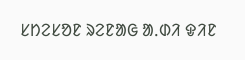ᱥᱴᱮᱥᱚᱱ ᱨᱮᱱᱟᱜ ᱟᱹᱰᱤ ᱫᱤᱱ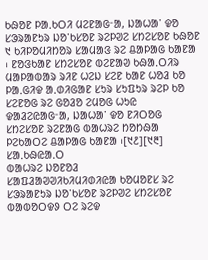ᱠᱷᱚᱱ ᱞᱟᱹᱠᱛᱤ ᱢᱮᱱᱟᱜᱼᱟ, ᱡᱟᱦᱟᱸ ᱫᱚ ᱥᱳᱨᱟᱱᱩᱨ ᱡᱚᱸᱠᱥᱚᱱ ᱨᱮᱞᱣᱮ ᱥᱴᱮᱥᱚᱱ ᱠᱷᱚᱱ ᱑ ᱠᱤᱞᱚᱢᱤᱴᱚᱨ ᱥᱟᱢᱟᱝ ᱨᱮ ᱪᱟᱞᱟᱜ ᱠᱟᱱᱟ ᱾ ᱱᱚᱝᱠᱟᱱ ᱥᱴᱮᱥᱚᱱ ᱵᱮᱱᱟᱣ ᱠᱷᱟᱹᱛᱤᱨ ᱢᱟᱞᱟᱵᱟᱨ ᱨᱤᱱ ᱦᱮᱡ ᱥᱮᱱ ᱠᱟᱱ ᱦᱚᱲ ᱠᱚ ᱞᱟᱹᱜᱤᱫ ᱟᱹᱰᱤᱜᱟᱱ ᱥᱩᱨ ᱥᱩᱯᱩᱨ ᱨᱮᱞ ᱠᱚ ᱥᱮᱱᱚᱜ ᱨᱮ ᱜᱚᱲᱚ ᱮᱢᱚᱜ ᱦᱩᱭ ᱫᱟᱲᱮᱭᱟᱜᱼᱟ, ᱡᱟᱦᱟᱸ ᱫᱚ ᱱᱤᱛᱚᱜ ᱥᱴᱮᱥᱚᱱ ᱨᱮᱱᱟᱜ ᱵᱟᱦᱨᱮ ᱴᱚᱴᱷᱟ ᱞᱮᱠᱟᱛᱮ ᱪᱟᱞᱟᱜ ᱠᱟᱱᱟ ᱾[᱑᱒][᱑᱓]
ᱥᱟᱹᱠᱷᱭᱟᱹᱛ
ᱵᱟᱦᱨᱮ ᱡᱚᱱᱚᱲ
ᱥᱟᱯᱲᱟᱣᱣᱤᱠᱤᱢᱤᱰᱤᱭᱟ ᱠᱚᱢᱚᱱᱥ ᱨᱮ ᱥᱳᱨᱟᱱᱩᱨ ᱡᱚᱸᱠᱥᱚᱱ ᱨᱮᱞᱣᱮ ᱥᱴᱮᱥᱚᱱ ᱵᱟᱵᱚᱛᱫᱽ ᱛᱮ ᱨᱮᱫ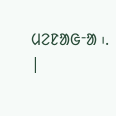ᱢᱮᱱᱟᱜᱼᱟ ᱾. |